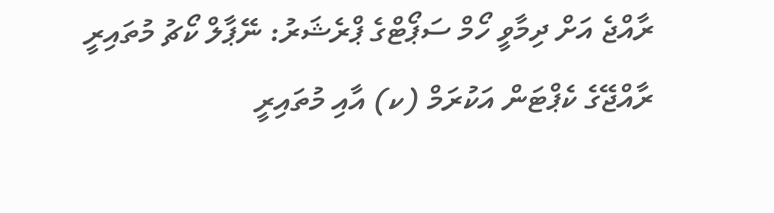ރާއްޖެ އަށް ދިމާވީ ހޯމް ސަޕޯޓްގެ ޕްރެޝަރު: ނޭޕާލް ކޯޗު މުތައިރީ
ރާއްޖޭގެ ކެޕްޓަން އަކުރަމް (ކ) އާއި މުތައިރީ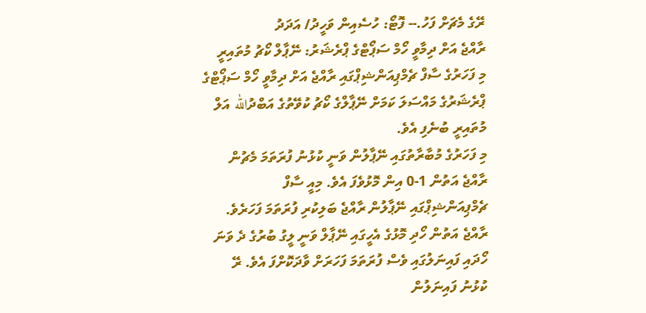ރޭގެ މެޗަށް ފަހު.-- ފޮޓޯ: ހުސެއިން ވަހީދު/ އަދަދު
ރާއްޖެ އަށް ދިމާވީ ހޯމް ސަޕޯޓްގެ ޕްރެޝަރު: ނޭޕާލް ކޯޗު މުތައިރީ
މި ފަހަރުގެ ސާފް ޗެމްޕިއަންޝިޕްގައި ރާއްޖެ އަށް ދިމާވީ ހޯމް ސަޕޯޓްގެ ޕްރެޝަރުގެ މައްސަލަ ކަމަށް ނޭޕާލްގެ ކޯޗު ކުވޭތުގެ އަބްދުالله އަލް މުތައިރީ ބުނެފި އެވެ.
މި ފަހަރުގެ މުބާރާތުގައި ނޭޕާލުން ވަނީ ކުޅުނު ފުރަތަމަ މެޗުން ރާއްޖެ އަތުން 1-0 އިން މޮޅުވެފަ އެވެ. މިއީ ސާފް ޗެމްޕިއަންޝިޕްގައި ނޭޕާލުން ރާއްޖެ ބަލިކުރި ފުރަތަމަ ފަހަރެވެ. ރާއްޖެ އަތުން ހޯދި މޮޅުގެ އެހީގައި ނޭޕާލް ވަނީ ލީގު ބުރުގެ ދެ ވަނަ ހޯދައި ފައިނަލުގައި ވެސް ފުރަތަމަ ފަހަރަށް ވާދަކޮށްފަ އެވެ. ރޭ ކުޅުނު ފައިނަލުން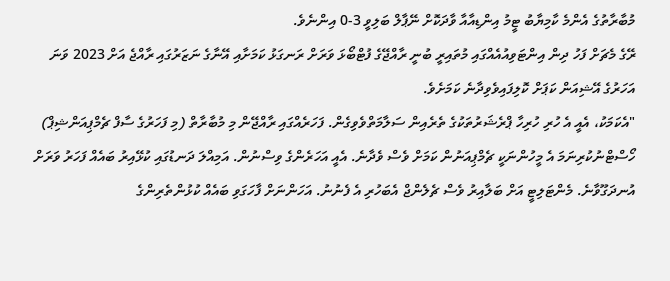މުބާރާތުގެ އެންމެ ކާމިޔާބު ޓީމު އިންޑިއާއާ ވާދަކޮށް ނޭޕާލް ބަލިވީ 3-0 އިންނެވެ.
ރޭގެ މެޗަށް ފަހު ދިން އިންޓަވިއުއެއްގައި މުތައިރީ ބުނީ ރާއްޖޭގެ ފުޓްބޯޅަ ވަރަށް ރަނގަޅު ކަމަށާއި އޭނާގެ ނަޒަރުގައި ރާއްޖެ އަށް 2023 ވަނަ އަހަރުގެ އޭޝިއަން ކަޕަށް ކޮލިފައިވެވިދާނެ ކަމަށެވެ.
"އެކަމަކު، އެއީ އެ ހުރި ހުރިހާ ޕްރެޝަރުތަކުގެ ތެރެއިން ސަލާމަތްވެވިގެން. ފަހަރެއްގައި ރާއްޖޭން މި މުބާރާތް (މި ފަހަރުގެ ސާފް ޗެމްޕިއަންޝިޕް) ހޯސްޓްނުކުރިނަމަ އެ މީހުންނަކީ ޗެމްޕިއަނުން ކަމަށް ވެސް ވެދާނެ. އެއީ އަހަރެންގެ ވިސްނުން. އަމިއްލަ ދަނޑުގައި ކުޅޭއިރު ބައެއް ފަހަރު ވަރަށް އުނދަގޫވާނެ. މެންޓަލިޓީ އަށް ބަލާއިރު ވެސް ޗެލެންޖް އެބަހުރި އެ ފެނުނު. އަހަންނަށް ފާހަގަވި ބައެއް ކުޅުންތެރިންގެ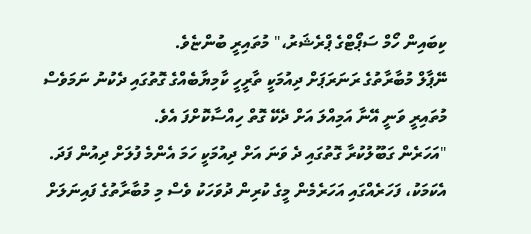ކިބައިން ހޯމް ސަޕޯޓްގެ ޕްރެޝަރު،" މުތައިރީ ބުންޏެވެ.
ނޭޕާލް މުބާރާތުގެ ރަނަރަޕަށް ދިއުމަކީ ތާރީހީ ކާމިޔާބެއްގެ ގޮތުގައި ދެކުނު ނަމަވެސް މުތައިރީ ވަނީ އޭނާ އަމިއްލަ އަށް ދެކޭ ގޮތް ހިއްސާކޮށްފަ އެވެ.
"އަހަރެން ގަބޫލުކުރާ ގޮތުގައި ދެ ވަނަ އަށް ދިއުމަކީ ހަމަ އެންމެ ފުލަށް ދިއުން ފަދަ. އެކަމަކު، ފަހަރެއްގައި އަހަރެމެން މީގެ ކުރިން ދުވަހަކު ވެސް މި މުބާރާތުގެ ފައިނަލަށް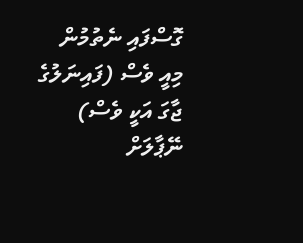ގޮސްފައި ނެތުމުން މިއީ ވެސް (ފައިނަލުގެ ޖާގަ އަކީ ވެސް) ނޭޕާލަށް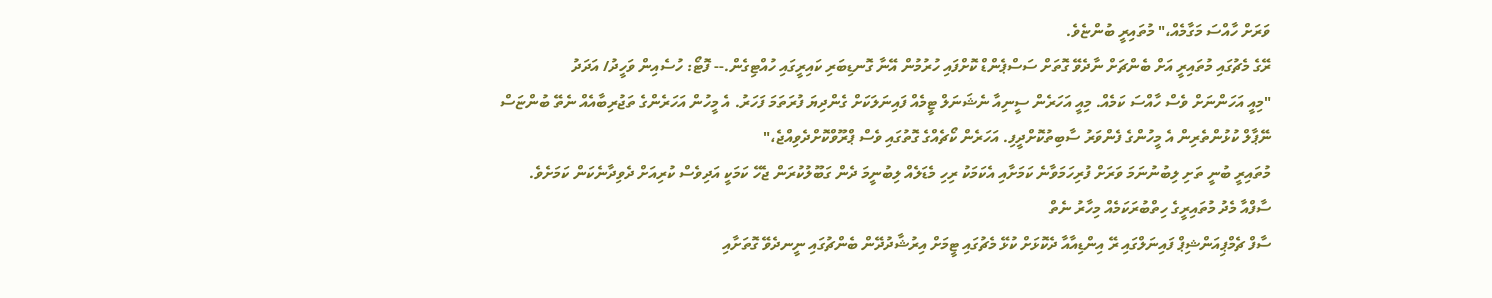ވަރަށް ހާއްސަ މަގާމެއް،" މުތައިރީ ބުންޏެވެ.
ރޭގެ މެޗުގައި މުތައިރީ އަށް ބެންޗަށް ނާދެވޭ ގޮތަށް ސަސްޕެންޑް ކޮށްފައި ހުރުމުން އޭނާ ގޮނޑިބަރި ކައިރީގައި ހުއްޓިގެން.-- ފޮޓޯ: ހުސެއިން ވަހީދު/ އަދަދު
"މިއީ އަހަންނަށް ވެސް ހާއްސަ ކަމެއް. މިއީ އަހަރެން ސީނިއާ ނެޝަނަލް ޓީމެއް ފައިނަލަކަށް ގެންދިޔަ ފުރަތަމަ ފަހަރު. އެ މީހުން އަހަރެންގެ ތަޖުރިބާއެއް ނެތޭ ބުންޏަސް ނޭޕާލް ކުޅުންތެރިން އެ މީހުންގެ ފެންވަރު ސާބިތުކޮށްދީފި. އަހަރެން ކޯޗެއްގެ ގޮތުގައި ވެސް ޕްރޫވްކޮށްދެވިއްޖެ،"
މުތައިރީ ބުނީ ތަށި ލިބުނުނަމަ ވަރަށް ފުރިހަމަވާނެ ކަމަށާއި އެކަމަކު ރިހި މެޑަލެއް ލިބުނީމަ ދެން ގަބޫލުކުރަން ޖެހޭ ކަމަކީ އަދިވެސް ކުރިއަށް ދެވިދާނެކަން ކަމަށެވެ.
ސާފްއާ މެދު މުތައިރީގެ ހިތްބުރަކަމެއް މިހާރު ނެތް
ސާފް ޗެމްޕިއަންޝިޕް ފައިނަލްގައި ރޭ އިންޑިއާއާ ދެކޮޅަށް ކުޅޭ މެޗުގައި ޓީމަށް އިރުޝާދުދޭން ބެންޗުގައި ނީނދެވޭ ގޮތަށާއި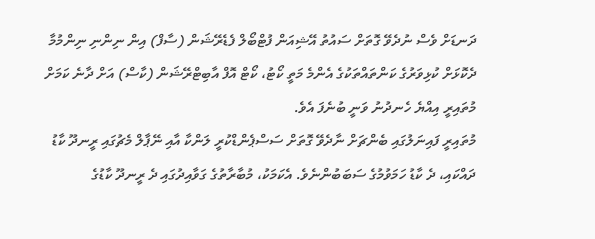ދަނޑަށް ވެސް ނުދެވޭ ގޮތަށް ސައުތު އޭޝިއަން ފުޓްބޯލް ފެޑެރޭޝަން (ސާފް) އިން ނިންނި ނިންމުމާ ދެކޮޅަށް ކުޅިވަރުގެ ކަންތައްތަކުގެ އެންމެ މަތީ ކޯޓު، ކޯޓް އޮފް އާބިޓްރޭޝަން (ކާސް) އަށް ދާނެ ކަމަށް މުތައިރީ އިއްޔެ ހެނދުނު ވަނީ ބުނެފަ އެވެ.
މުތައިރީ ފައިނަލުގައި ބެންޗަށް ނާދެވޭ ގޮތަށް ސަސްޕެންޑްކުރީ ލަންކާ އާއި ނޭޕާލް މެޗުގައި ރީނދޫ ކާޑު ދައްކައި، ދެ ކާޑު ހަމަވުމުގެ ސަބަބުންނެވެ. އެކަމަކު، މުބާރާތުގެ ގަވާއިދުގައި ދެ ރީނދޫ ކާޑުގެ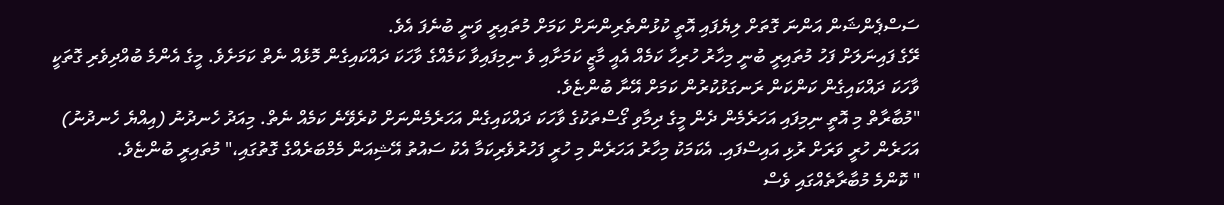ސަސްޕެންޝަން އަންނަ ގޮތަށް ލިޔެފައި އޮތީ ކުޅުންތެރިންނަށް ކަމަށް މުތައިރީ ވަނީ ބުނެފަ އެވެ.
ރޭގެ ފައިނަލަށް ފަހު މުތައިރީ ބުނީ މިހާރު ހުރިހާ ކަމެއް އެއީ މާޒީ ކަމަށާއި ވެ ނިމިފައިވާ ކަމެއްގެ ވާހަކަ ދައްކައިގެން މޮޅެއް ނެތް ކަމަށެވެ. މީގެ އެންމެ ބުއްދިވެރި ގޮތަކީ ވާހަކަ ދައްކައިގެން ކަންކަން ރަނގަޅުކުރުން ކަމަށް އޭނާ ބުންޏެވެ.
"މުބާރާތް މި އޮތީ ނިމިފައި އަހަރެމެން ދެން މީގެ ދިމާވި ގޯސްތަކުގެ ވާހަކަ ދައްކައިގެން އަހަރެމެންނަށް ކުރެވޭނެ ކަމެއް ނެތް. މިއަދު ހެނދުނު (އިއްޔެ ހެނދުނު) އަހަރެން ހުރީ ވަރަށް ރުޅި އައިސްފައި. އެކަމަކު މިހާރު އަހަރެން މި ހުރީ ފަހުރުވެރިކަމާ އެކު ސައުތު އޭޝިއަން މެމްބަރެއްގެ ގޮތުގައި،" މުތައިރީ ބުންޏެވެ.
" ކޮންމެ މުބާރާތެއްގައި ވެސް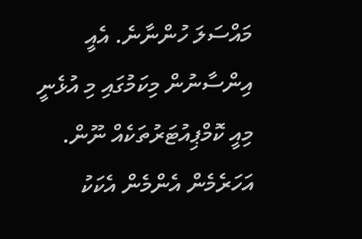މައްސަލަ ހުންނާނެ. އެއީ އިންސާނުން މިކަމުގައި މި އުޅެނީ މިއީ ކޮމްޕިއުޓަރުތަކެއް ނޫން. އަހަރެމެން އެންމެން އެކަކު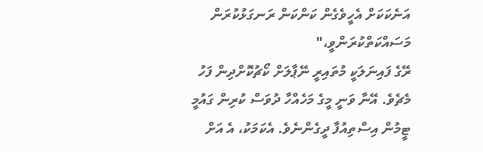އަނެކަކަށް އެހީވެގެން ކަންކަން ރަނގަޅުކުރަން މަސައްކަތްކުރަންވީ،"
ރޭގެ ފައިނަލަކީ މުތައިރީ ނޭޕާލަށް ކޯޗުކޮށްދިން ފަހު މެޗެވެ. އޭނާ ވަނީ މީގެ މަހެއްހާ ދުވަސް ކުރިން ގައުމީ ޓީމުން އިސްތިއުފާ ދީގެންނެވެ. އެކަމަކު، އެ އަށް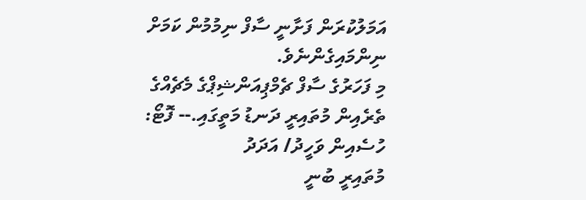އަމަލުކުރަން ފަށާނީ ސާފް ނިމުމުން ކަމަށް ނިންމައިގެންނެވެ.
މި ފަހަރުގެ ސާފް ޗެމްޕިއަންޝިޕްގެ މެޗެއްގެ ތެރެއިން މުތައިރީ ދަނޑު މަތީގައި.-- ފޮޓޯ: ހުސެއިން ވަހީދު/ އަދަދު
މުތައިރީ ބުނީ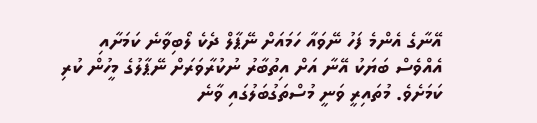އޭނާގެ އެންމެ ފަހު ނޭވައާ ހަމައަށް ނޭޕާލް ދެކެ ލޯބިވާނެ ކަމަށާއި އެއްވެސް ބަޔަކު އޭނާ އަށް އިތުބާރު ނުކުރާވަރަށް ނޭޕާލުގެ މީހުން ކުރި ކަމަށެވެ. މުތައިރީ ވަނީ މުސްތަގުބަލުގައި ވާނެ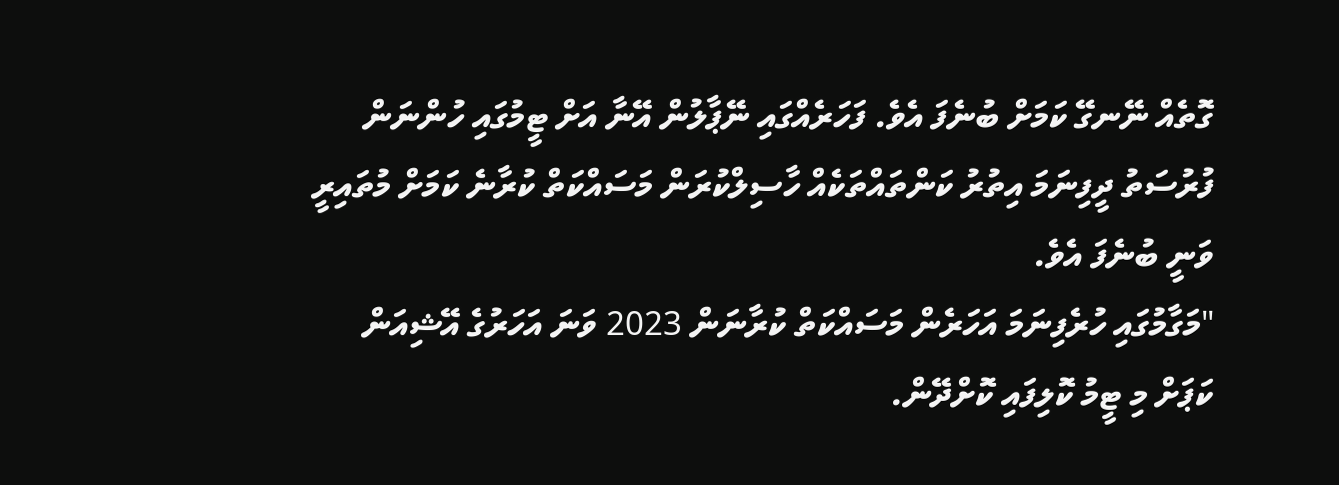ގޮތެއް ނޭނގޭ ކަމަށް ބުނެފަ އެވެ. ފަހަރެއްގައި ނޭޕާލުން އޭނާ އަށް ޓީމުގައި ހުންނަން ފުރުސަތު ދީފިނަމަ އިތުރު ކަންތައްތަކެއް ހާސިލްކުރަން މަސައްކަތް ކުރާނެ ކަމަށް މުތައިރީ ވަނީ ބުނެފަ އެވެ.
"މަގާމުގައި ހުރެފިނަމަ އަހަރެން މަސައްކަތް ކުރާނަން 2023 ވަނަ އަހަރުގެ އޭޝިއަން ކަޕަށް މި ޓީމު ކޮލިފައި ކޮށްދޭން.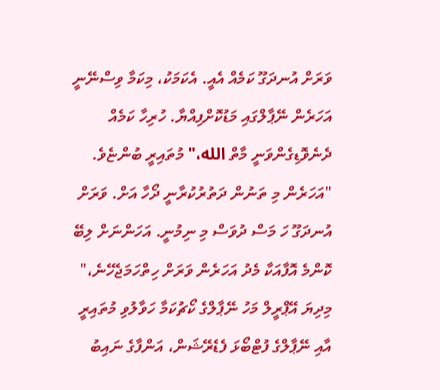ވަރަށް އުނދަގޫ ކަމެއް އެއީ. އެކަމަކު، މިކަމާ ވިސްނޭނީ އަހަރެން ނޭޕާލްގައި މަޑުކޮށްފިއްޔާ. ހުރިހާ ކަމެއް ދެނެވޮޑިގެންވަނީ މާތް الله،" މުތައިރީ ބުންޏެވެ.
"އަހަރެން މި ތަނުން ދަތުރުކުރާނީ ދޯހާ އަށް. ވަރަށް އުނދަގޫ ހަ މަސް ދުވަސް މި ނިމުނީ. އަހަންނަށް ލިބޭ ކޮންމެ އޮފާއަކާ މެދު އަހަރެން ވަރަށް ހިތްހަމަޖެހޭނެ،"
މިދިޔަ އޭޕްރީލް މަހު ނޭޕާލްގެ ކޯޗުކަމާ ހަވާލުވި މުތައިރީ އާއި ނޭޕާލްގެ ފުޓްބޯޅަ ފެޑެރޭޝަން، އަންފާގެ ނައިބު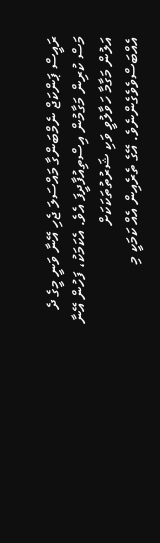ރައީސް ޕަންކަޖް ނެމްބަންގާ މައްސަލަ ޖެހި އޭނާ ވަނީ މީގެ ދެ މަސް ކުރިން މަގާމުން އިސްތިއުފާދީފަ އެވެ. އެކަމަކު، ފަހުން އޭނާ އަލުން މަގާމާ ހަވާލުވީ ވަކި ޝަރުތުތަކަކަށް އެއްބަސްވެވެގެންނެވެ. އޭގެ ތެރެއިން އެއް ކަމަކީ މި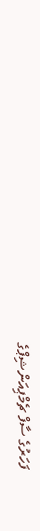ފަހަރުގެ ސާފް ޗެމްޕިއަންޝިޕްގެ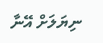ނިޔަލަށް އޭނާ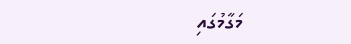މަގާމުގައި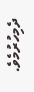ދެމިހުރުމެވެ.